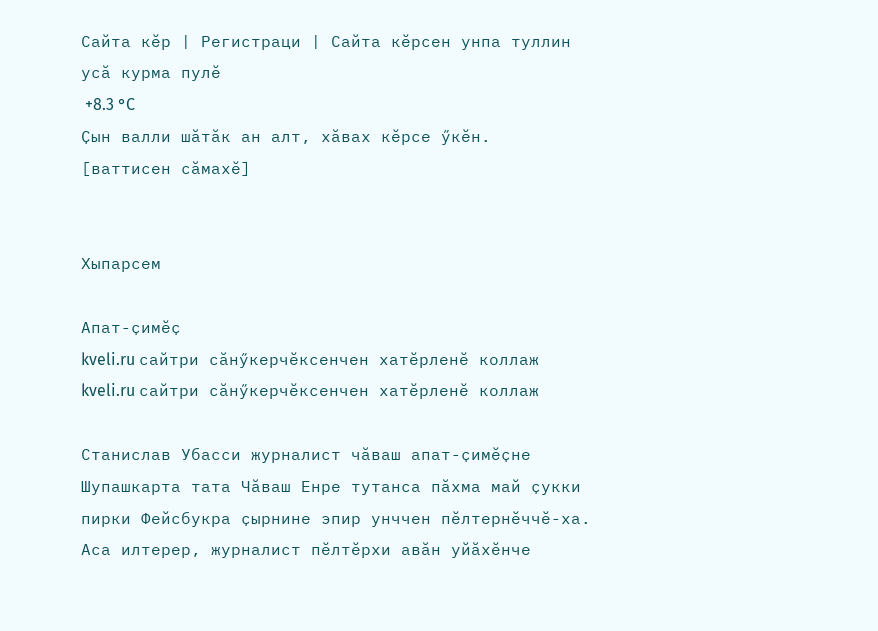Сайта кӗр | Регистраци | Сайта кӗрсен унпа туллин усӑ курма пулӗ
 +8.3 °C
Ҫын валли шӑтӑк ан алт, хӑвах кӗрсе ӳкӗн.
[ваттисен сӑмахӗ]


Хыпарсем

Апат-ҫимӗҫ
kveli.ru сайтри сӑнӳкерчӗксенчен хатӗрленӗ коллаж
kveli.ru сайтри сӑнӳкерчӗксенчен хатӗрленӗ коллаж

Станислав Убасси журналист чӑваш апат-ҫимӗҫне Шупашкарта тата Чӑваш Енре тутанса пӑхма май ҫукки пирки Фейсбукра ҫырнине эпир унччен пӗлтернӗччӗ-ха. Аса илтерер, журналист пӗлтӗрхи авӑн уйӑхӗнче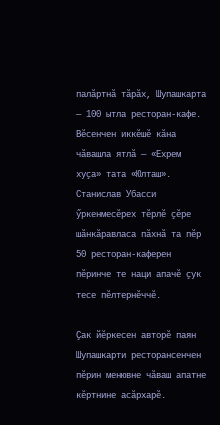палӑртнӑ тӑрӑх, Шупашкарта — 100 ытла ресторан-кафе. Вӗсенчен иккӗшӗ кӑна чӑвашла ятлӑ — «Ехрем хуҫа» тата «Юлташ». Станислав Убасси ӳркенмесӗрех тӗрлӗ ҫӗре шӑнкӑравласа пӑхнӑ та пӗр 50 ресторан-каферен пӗринче те наци апачӗ ҫук тесе пӗлтернӗччӗ.

Ҫак йӗркесен авторӗ паян Шупашкарти ресторансенчен пӗрин менювне чӑваш апатне кӗртнине асӑрхарӗ.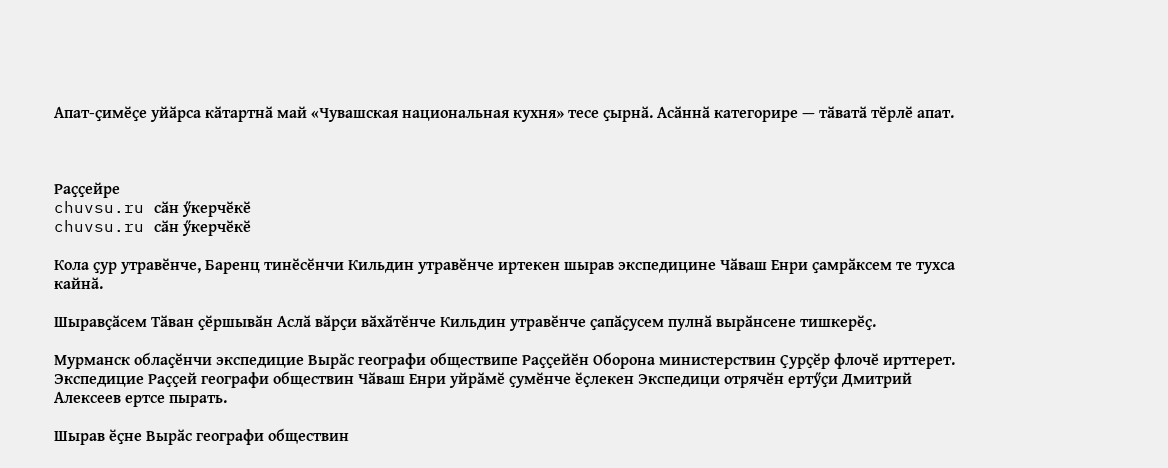Апат-ҫимӗҫе уйӑрса кӑтартнӑ май «Чувашская национальная кухня» тесе ҫырнӑ. Асӑннӑ категорире — тӑватӑ тӗрлӗ апат.



Раҫҫейре
chuvsu.ru сӑн ӳкерчӗкӗ
chuvsu.ru сӑн ӳкерчӗкӗ

Кола ҫур утравӗнче, Баренц тинӗсӗнчи Кильдин утравӗнче иртекен шырав экспедицине Чӑваш Енри ҫамрӑксем те тухса кайнӑ.

Шыравҫӑсем Тӑван ҫӗршывӑн Аслӑ вӑрҫи вӑхӑтӗнче Кильдин утравӗнче ҫапӑҫусем пулнӑ вырӑнсене тишкерӗҫ.

Мурманск облаҫӗнчи экспедицие Вырӑс географи обществипе Раҫҫейӗн Оборона министерствин Ҫурҫӗр флочӗ ирттерет. Экспедицие Раҫҫей географи обществин Чӑваш Енри уйрӑмӗ ҫумӗнче ӗҫлекен Экспедици отрячӗн ертӳҫи Дмитрий Алексеев ертсе пырать.

Шырав ӗҫне Вырӑс географи обществин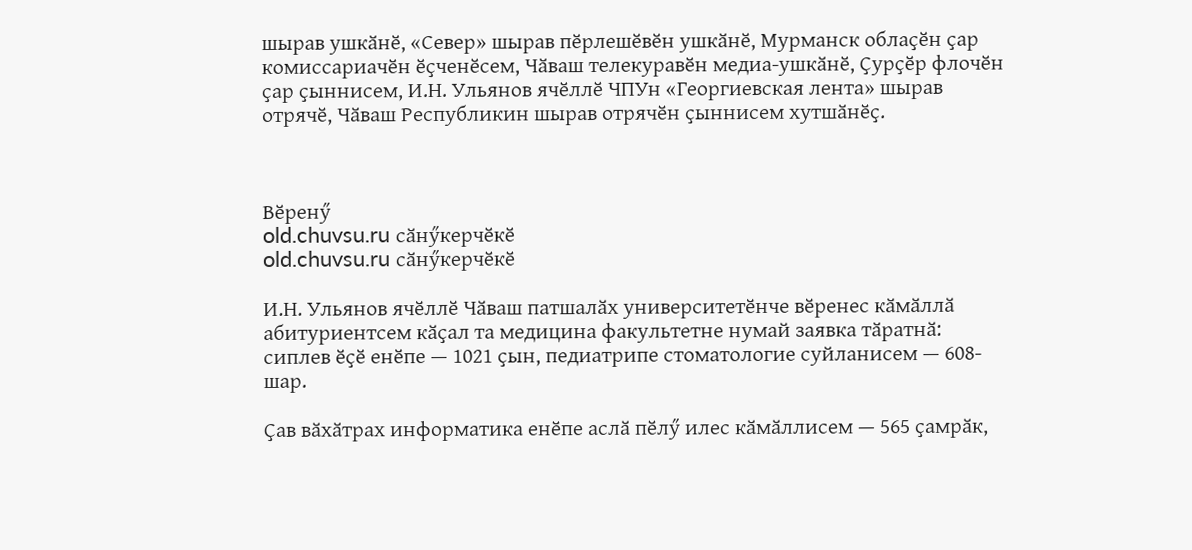шырав ушкӑнӗ, «Север» шырав пӗрлешӗвӗн ушкӑнӗ, Мурманск облаҫӗн ҫар комиссариачӗн ӗҫченӗсем, Чӑваш телекуравӗн медиа-ушкӑнӗ, Ҫурҫӗр флочӗн ҫар ҫыннисем, И.Н. Ульянов ячӗллӗ ЧПУн «Георгиевская лента» шырав отрячӗ, Чӑваш Республикин шырав отрячӗн ҫыннисем хутшӑнӗҫ.



Вӗренӳ
old.chuvsu.ru сӑнӳкерчӗкӗ
old.chuvsu.ru сӑнӳкерчӗкӗ

И.Н. Ульянов ячӗллӗ Чӑваш патшалӑх университетӗнче вӗренес кӑмӑллӑ абитуриентсем кӑҫал та медицина факультетне нумай заявка тӑратнӑ: сиплев ӗҫӗ енӗпе — 1021 ҫын, педиатрипе стоматологие суйланисем — 608-шар.

Ҫав вӑхӑтрах информатика енӗпе аслӑ пӗлӳ илес кӑмӑллисем — 565 ҫамрӑк,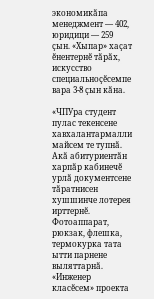экономикӑпа менеджмент — 402, юридици — 259 ҫын. «Хыпар» хаҫат ӗнентернӗ тӑрӑх, искусство специальноҫӗсемпе вара 3-8 ҫын кӑна.

«ЧПУра студент пулас текенсене хавхалантармалли майсем те тупнӑ. Акӑ абитуриентӑн харпӑр кабинечӗ урлӑ документсене тӑратнисен хушшинче лотерея ирттернӗ. Фотоаппарат, рюкзак, флешка, термокурка тата ытти парнене выляттарнӑ. «Инженер класӗсем» проекта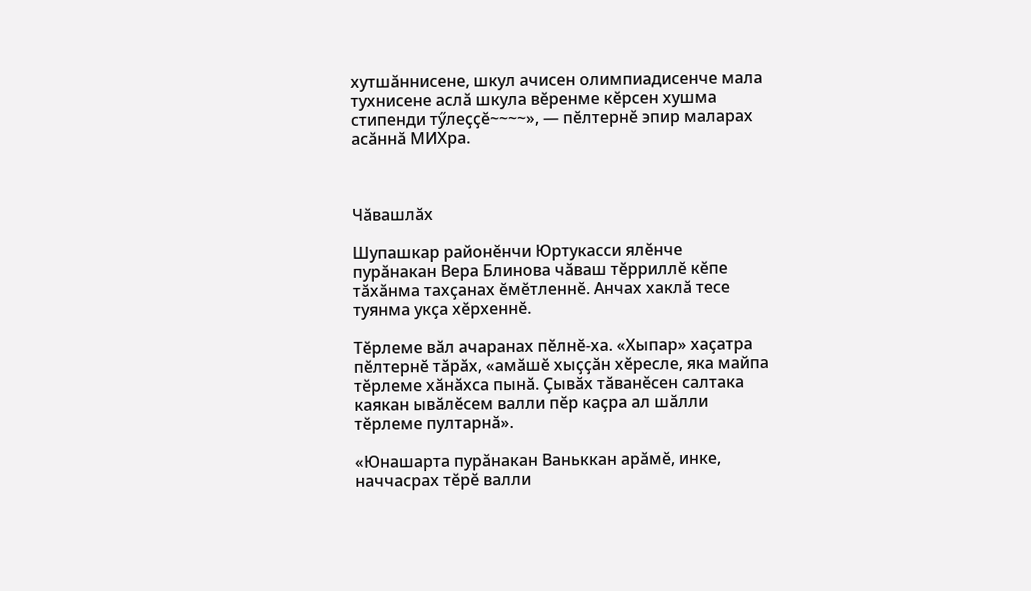хутшӑннисене, шкул ачисен олимпиадисенче мала тухнисене аслӑ шкула вӗренме кӗрсен хушма стипенди тӳлеҫҫӗ~~~~», — пӗлтернӗ эпир маларах асӑннӑ МИХра.



Чӑвашлӑх

Шупашкар районӗнчи Юртукасси ялӗнче пурӑнакан Вера Блинова чӑваш тӗрриллӗ кӗпе тӑхӑнма тахҫанах ӗмӗтленнӗ. Анчах хаклӑ тесе туянма укҫа хӗрхеннӗ.

Тӗрлеме вӑл ачаранах пӗлнӗ-ха. «Хыпар» хаҫатра пӗлтернӗ тӑрӑх, «амӑшӗ хыҫҫӑн хӗресле, яка майпа тӗрлеме хӑнӑхса пынӑ. Ҫывӑх тӑванӗсен салтака каякан ывӑлӗсем валли пӗр каҫра ал шӑлли тӗрлеме пултарнӑ».

«Юнашарта пурӑнакан Ваньккан арӑмӗ, инке, наччасрах тӗрӗ валли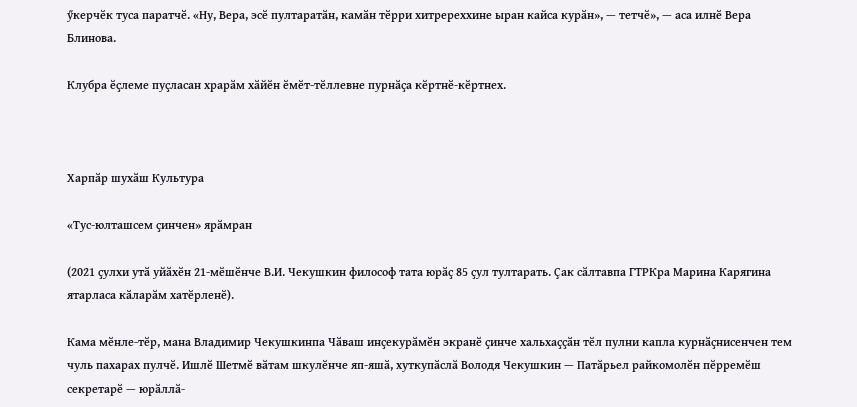ӳкерчӗк туса паратчӗ. «Ну, Вера, эсӗ пултаратӑн, камӑн тӗрри хитререххине ыран кайса курӑн», — тетчӗ», — аса илнӗ Вера Блинова.

Клубра ӗҫлеме пуҫласан храрӑм хӑйӗн ӗмӗт-тӗллевне пурнӑҫа кӗртнӗ-кӗртнех.



Харпӑр шухӑш Культура

«Тус-юлташсем ҫинчен» ярӑмран

(2021 ҫулхи утӑ уйӑхӗн 21-мӗшӗнче В.И. Чекушкин философ тата юрӑҫ 85 ҫул тултарать. Ҫак сӑлтавпа ГТРКра Марина Карягина ятарласа кӑларӑм хатӗрленӗ).

Кама мӗнле-тӗр, мана Владимир Чекушкинпа Чӑваш инҫекурӑмӗн экранӗ ҫинче хальхаҫҫӑн тӗл пулни капла курнӑҫнисенчен тем чуль пахарах пулчӗ. Ишлӗ Шетмӗ вӑтам шкулӗнче яп-яшӑ, хуткупӑслӑ Володя Чекушкин — Патӑрьел райкомолӗн пӗрремӗш секретарӗ — юрӑллӑ-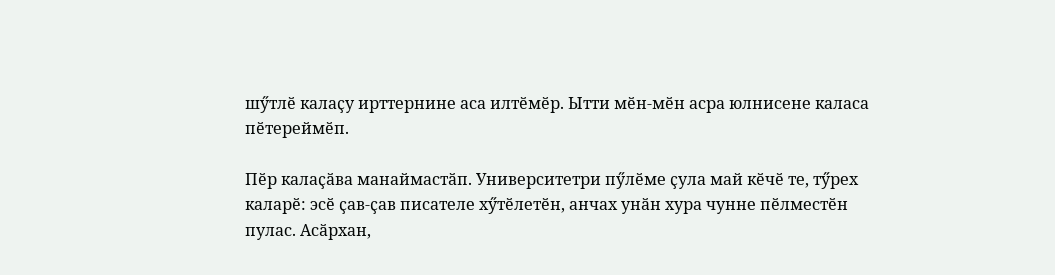шӳтлӗ калаҫу ирттернине аса илтӗмӗр. Ытти мӗн-мӗн асра юлнисене каласа пӗтереймӗп.

Пӗр калаҫӑва манаймастӑп. Университетри пӳлӗме ҫула май кӗчӗ те, тӳрех каларӗ: эсӗ ҫав-ҫав писателе хӳтӗлетӗн, анчах унӑн хура чунне пӗлместӗн пулас. Асӑрхан,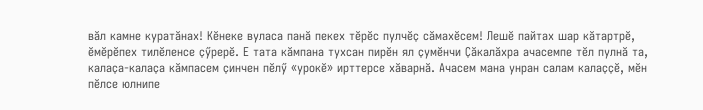вӑл камне куратӑнах! Кӗнеке вуласа панӑ пекех тӗрӗс пулчӗҫ сӑмахӗсем! Лешӗ пайтах шар кӑтартрӗ, ӗмӗрӗпех тилӗленсе ҫӳрерӗ. Е тата кӑмпана тухсан пирӗн ял ҫумӗнчи Ҫӑкалӑхра ачасемпе тӗл пулнӑ та, калаҫа-калаҫа кӑмпасем ҫинчен пӗлӳ «урокӗ» ирттерсе хӑварнӑ. Ачасем мана унран салам калаҫҫӗ, мӗн пӗлсе юлнипе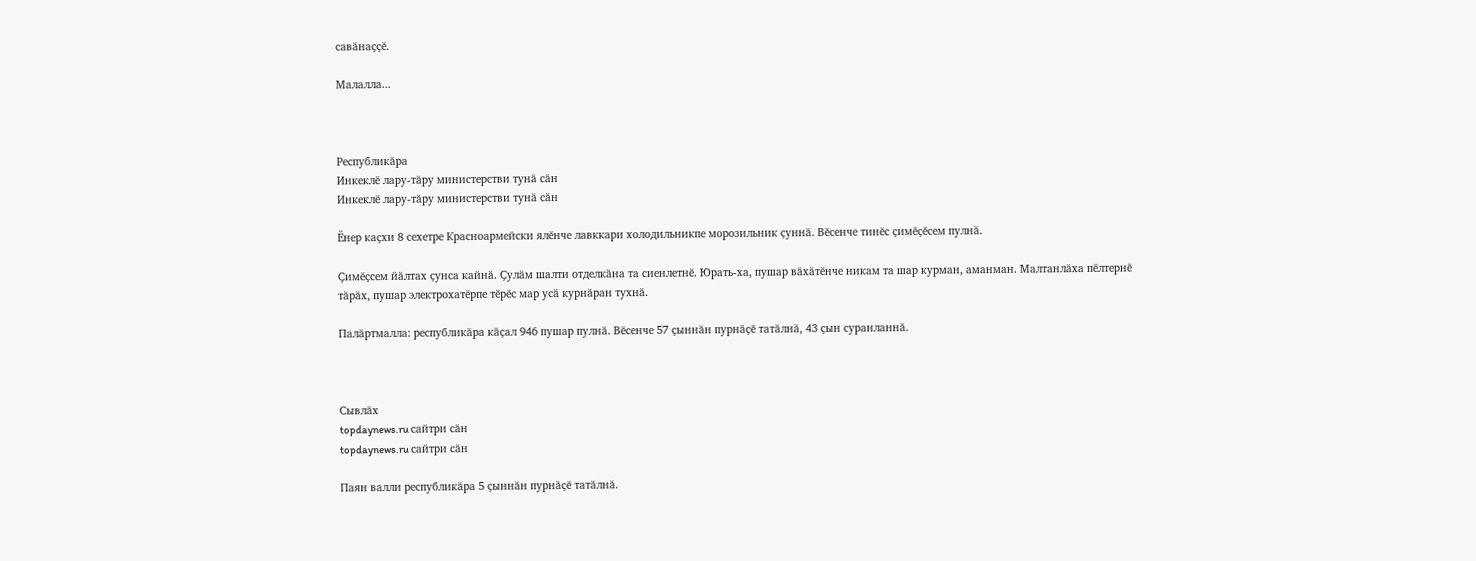савӑнаҫҫӗ.

Малалла...



Республикӑра
Инкеклӗ лару-тӑру министерстви тунӑ сӑн
Инкеклӗ лару-тӑру министерстви тунӑ сӑн

Ӗнер каҫхи 8 сехетре Красноармейски ялӗнче лавккари холодильникпе морозильник ҫуннӑ. Вӗсенче тинӗс ҫимӗҫӗсем пулнӑ.

Ҫимӗҫсем йӑлтах ҫунса кайнӑ. Ҫулӑм шалти отделкӑна та сиенлетнӗ. Юрать-ха, пушар вӑхӑтӗнче никам та шар курман, аманман. Малтанлӑха пӗлтернӗ тӑрӑх, пушар электрохатӗрпе тӗрӗс мар усӑ курнӑран тухнӑ.

Палӑртмалла: республикӑра кӑҫал 946 пушар пулнӑ. Вӗсенче 57 ҫыннӑн пурнӑҫӗ татӑлнӑ, 43 ҫын суранланнӑ.



Сывлӑх
topdaynews.ru сайтри сӑн
topdaynews.ru сайтри сӑн

Паян валли республикӑра 5 ҫыннӑн пурнӑҫӗ татӑлнӑ.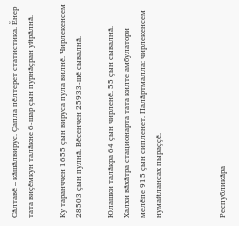Сӑлтавӗ – кӑшӑлвирус. Ҫапла пӗлтерет статистика. Ӗнер тата виҫӗмкун талӑкне 6-шар ҫын пурнӑҫран уйрӑлнӑ.

Ку таранччен 1655 ҫын вируса пула вилнӗ. Чирлекенсем 28503 ҫын пулнӑ. Вӗсенчен 25933-шӗ сывалнӑ.

Юлашки талӑкра 64 ҫын чирленӗ. 55 ҫын сывалнӑ. Халхи вӑхӑтра стационарта тата килте амбулатори мелӗпе 915 ҫын сипленет. Палӑртмалла: чирлекенсем нумайлансах пыраҫҫӗ.



Республикӑра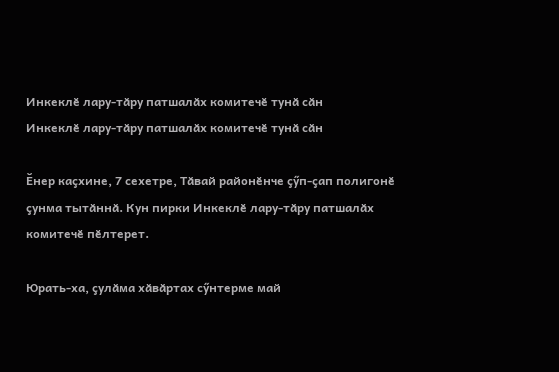Инкеклӗ лару-тӑру патшалӑх комитечӗ тунӑ сӑн
Инкеклӗ лару-тӑру патшалӑх комитечӗ тунӑ сӑн

Ӗнер каҫхине, 7 сехетре, Тӑвай районӗнче ҫӳп-ҫап полигонӗ ҫунма тытӑннӑ. Кун пирки Инкеклӗ лару-тӑру патшалӑх комитечӗ пӗлтерет.

Юрать-ха, ҫулӑма хӑвӑртах сӳнтерме май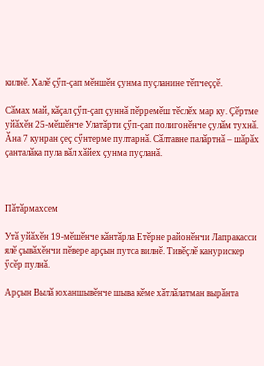килнӗ. Халӗ ҫӳп-ҫап мӗншӗн ҫунма пуҫланине тӗпчеҫҫӗ.

Сӑмах май, кӑҫал ҫӳп-ҫап ҫуннӑ пӗрремӗш тӗслӗх мар ку. Ҫӗртме уйӑхӗн 25-мӗшӗнче Улатӑрти ҫӳп-ҫап полигонӗнче ҫулӑм тухнӑ. Ӑна 7 кунран ҫеҫ сӳнтерме пултарнӑ. Сӑлтавне палӑртнӑ – шӑрӑх ҫанталӑка пула вӑл хӑйех ҫунма пуҫланӑ.



Пӑтӑрмахсем

Утӑ уйӑхӗн 19-мӗшӗнче кӑнтӑрла Етӗрне районӗнчи Лапракасси ялӗ ҫывӑхӗнчи пӗвере арҫын путса вилнӗ. Тивӗҫлӗ канурискер ӳсӗр пулнӑ.

Арҫын Вылӑ юханшывӗнче шыва кӗме хӑтлӑлатман вырӑнта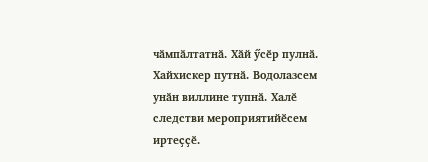чӑмпӑлтатнӑ. Хӑй ӳсӗр пулнӑ. Хайхискер путнӑ. Водолазсем унӑн виллине тупнӑ. Халӗ следстви мероприятийӗсем иртеҫҫӗ.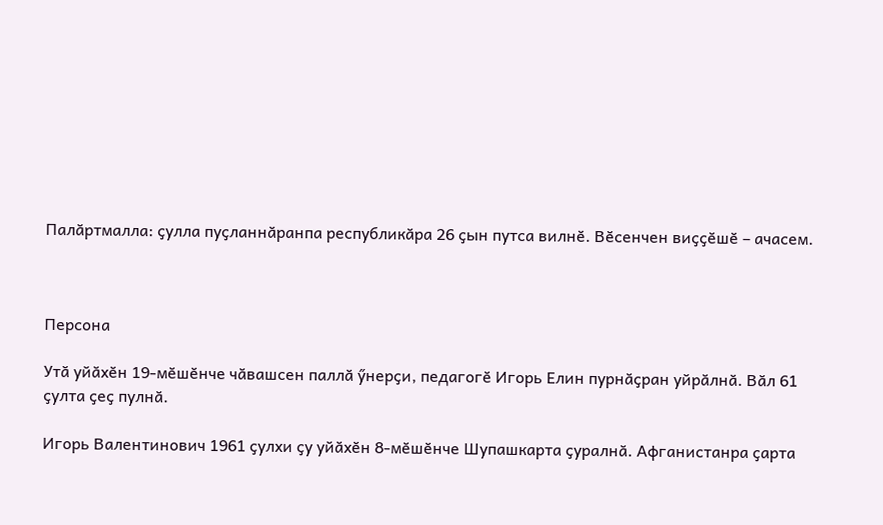Палӑртмалла: ҫулла пуҫланнӑранпа республикӑра 26 ҫын путса вилнӗ. Вӗсенчен виҫҫӗшӗ – ачасем.



Персона

Утӑ уйӑхӗн 19-мӗшӗнче чӑвашсен паллӑ ӳнерҫи, педагогӗ Игорь Елин пурнӑҫран уйрӑлнӑ. Вӑл 61 ҫулта ҫеҫ пулнӑ.

Игорь Валентинович 1961 ҫулхи ҫу уйӑхӗн 8-мӗшӗнче Шупашкарта ҫуралнӑ. Афганистанра ҫарта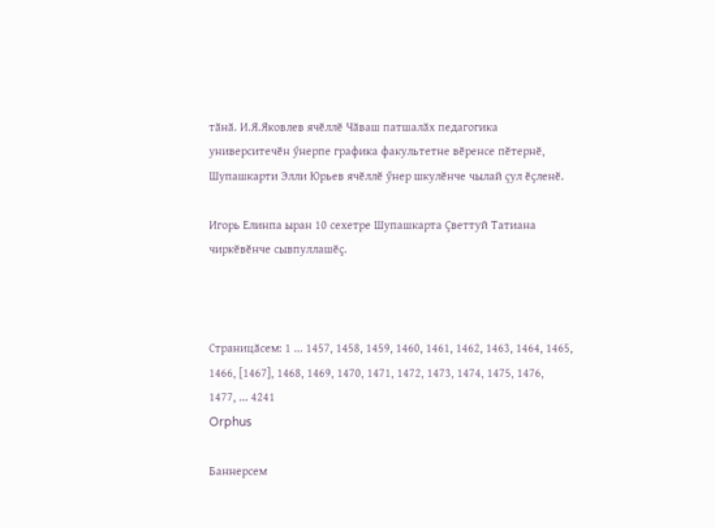тӑнӑ. И.Я.Яковлев ячӗллӗ Чӑваш патшалӑх педагогика университечӗн ӳнерпе графика факультетне вӗренсе пӗтернӗ, Шупашкарти Элли Юрьев ячӗллӗ ӳнер шкулӗнче чылай ҫул ӗҫленӗ.

Игорь Елинпа ыран 10 сехетре Шупашкарта Ҫветтуй Татиана чиркӗвӗнче сывпуллашӗҫ.



Страницӑсем: 1 ... 1457, 1458, 1459, 1460, 1461, 1462, 1463, 1464, 1465, 1466, [1467], 1468, 1469, 1470, 1471, 1472, 1473, 1474, 1475, 1476, 1477, ... 4241
Orphus

Баннерсем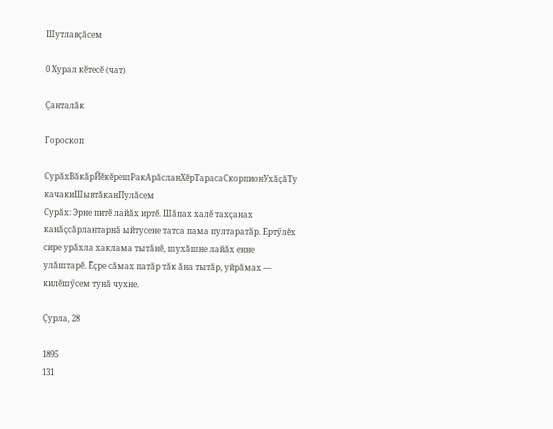Шутлавҫӑсем

0 Хурал кӗтесӗ (чат)

Ҫанталӑк

Гороскоп

СурӑхВӑкӑрЙӗкӗрешРакАрӑсланХӗрТарасаСкорпионУхӑҫӑТу качакиШывтӑканПулӑсем
Сурӑх: Эрне питӗ лайӑх иртӗ. Шӑпах халӗ тахҫанах канӑҫсӑрлантарнӑ ыйтусене татса пама пултаратӑр. Ертӳлӗх сире урӑхла хаклама тытӑнӗ, шухӑшне лайӑх енне улӑштарӗ. Ӗҫре сӑмах патӑр тӑк ӑна тытӑр, уйрӑмах — килӗшӳсем тунӑ чухне.

Ҫурла, 28

1895
131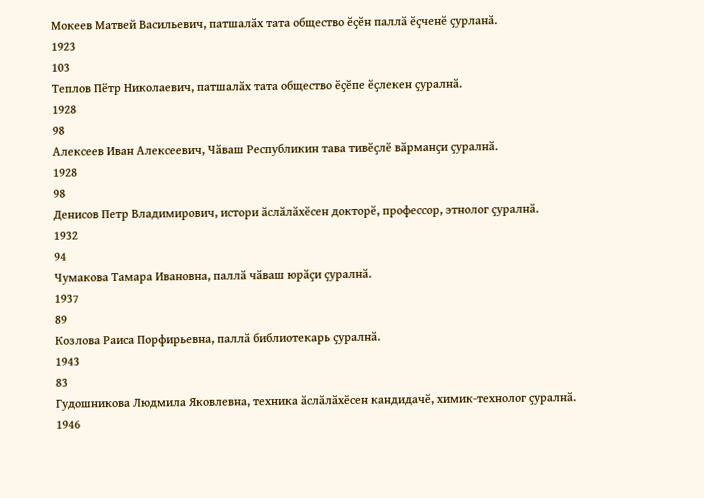Мокеев Матвей Васильевич, патшалӑх тата общество ӗҫӗн паллӑ ӗҫченӗ ҫурланӑ.
1923
103
Теплов Пётр Николаевич, патшалӑх тата общество ӗҫӗпе ӗҫлекен ҫуралнӑ.
1928
98
Алексеев Иван Алексеевич, Чӑваш Республикин тава тивӗҫлӗ вӑрманҫи ҫуралнӑ.
1928
98
Денисов Петр Владимирович, истори ӑслӑлӑхӗсен докторӗ, профессор, этнолог ҫуралнӑ.
1932
94
Чумакова Тамара Ивановна, паллӑ чӑваш юрӑҫи ҫуралнӑ.
1937
89
Козлова Раиса Порфирьевна, паллӑ библиотекарь ҫуралнӑ.
1943
83
Гудошникова Людмила Яковлевна, техника ӑслӑлӑхӗсен кандидачӗ, химик-технолог ҫуралнӑ.
1946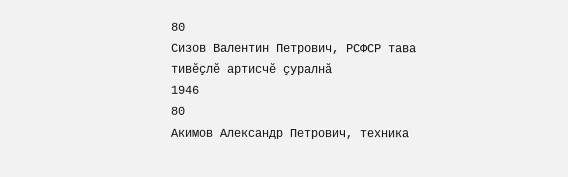80
Сизов Валентин Петрович, РСФСР тава тивӗҫлӗ артисчӗ ҫуралнӑ
1946
80
Акимов Александр Петрович, техника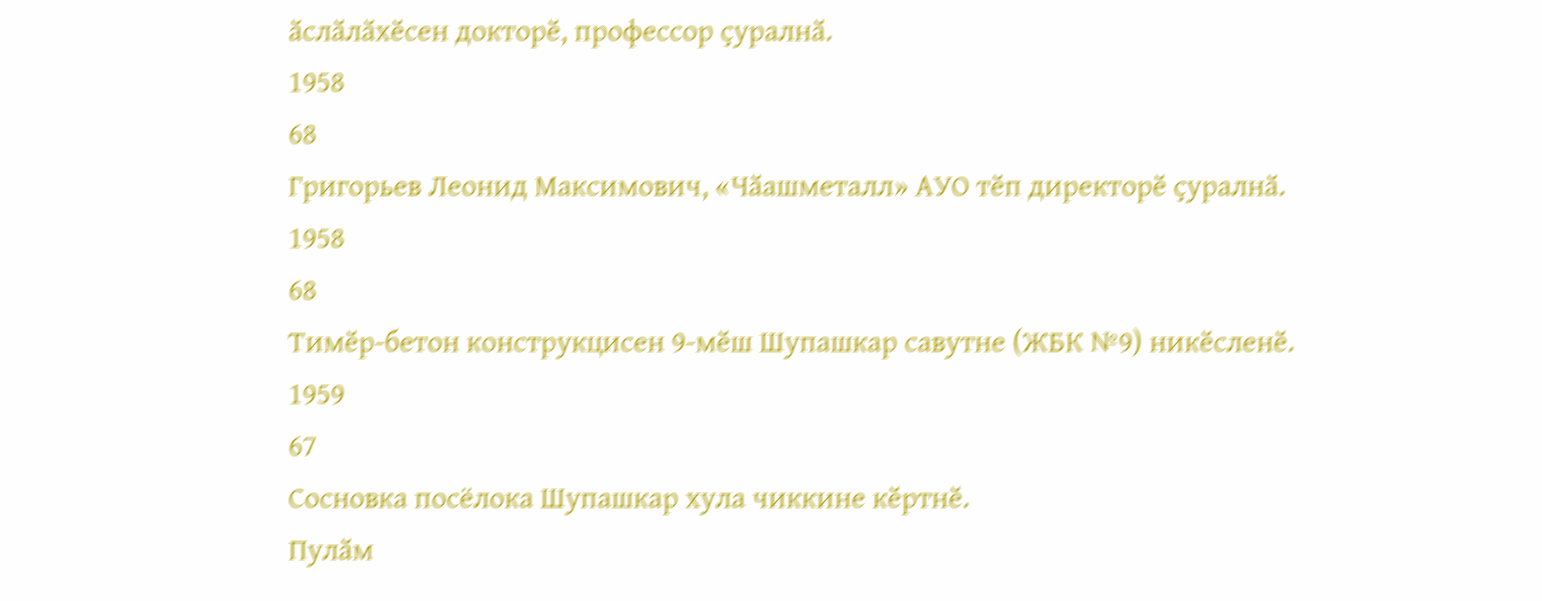ӑслӑлӑхӗсен докторӗ, профессор ҫуралнӑ.
1958
68
Григорьев Леонид Максимович, «Чӑашметалл» АУО тӗп директорӗ ҫуралнӑ.
1958
68
Тимӗр-бетон конструкцисен 9-мӗш Шупашкар савутне (ЖБК №9) никӗсленӗ.
1959
67
Сосновка посёлока Шупашкар хула чиккине кӗртнӗ.
Пулӑм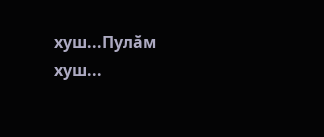хуш...Пулӑм хуш...